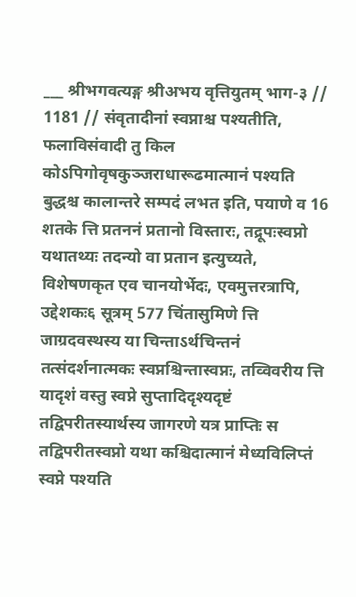___ श्रीभगवत्यङ्ग श्रीअभय वृत्तियुतम् भाग-३ // 1181 // संवृतादीनां स्वप्नाश्च पश्यतीति, फलाविसंवादी तु किल कोऽपिगोवृषकुञ्जराधारूढमात्मानं पश्यति बुद्धश्च कालान्तरे सम्पदं लभत इति, पयाणे व 16 शतके त्ति प्रतननं प्रतानो विस्तारः, तद्रूपःस्वप्नो यथातथ्यः तदन्यो वा प्रतान इत्युच्यते, विशेषणकृत एव चानयोर्भेदः, एवमुत्तरत्रापि, उद्देशकः६ सूत्रम् 577 चिंतासुमिणे त्ति जाग्रदवस्थस्य या चिन्ताऽर्थचिन्तनं तत्संदर्शनात्मकः स्वप्नश्चिन्तास्वप्नः, तव्विवरीय त्ति यादृशं वस्तु स्वप्ने सुप्तादिदृश्यदृष्टं तद्विपरीतस्यार्थस्य जागरणे यत्र प्राप्तिः स तद्विपरीतस्वप्नो यथा कश्चिदात्मानं मेध्यविलिप्तं स्वप्ने पश्यति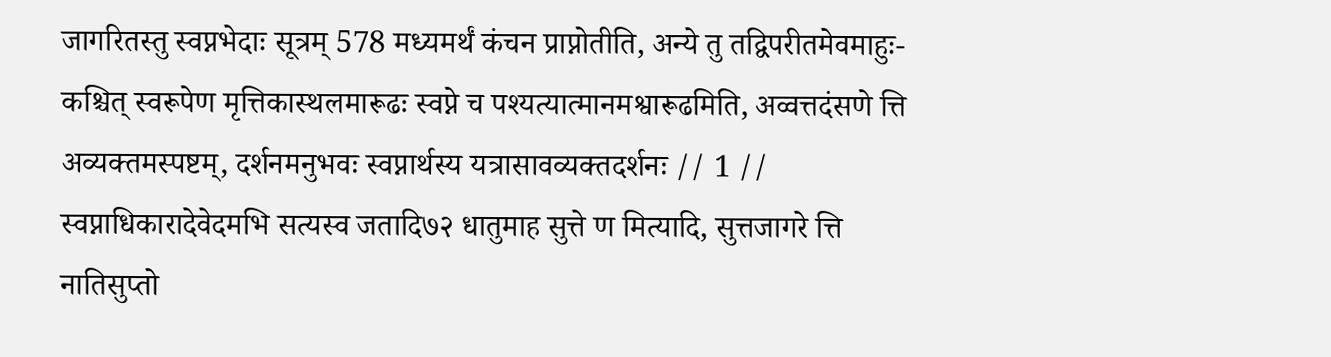जागरितस्तु स्वप्नभेदाः सूत्रम् 578 मध्यमर्थं कंचन प्राप्नोतीति, अन्ये तु तद्विपरीतमेवमाहुः- कश्चित् स्वरूपेण मृत्तिकास्थलमारूढः स्वप्ने च पश्यत्यात्मानमश्वारूढमिति, अव्वत्तदंसणे त्ति अव्यक्तमस्पष्टम्, दर्शनमनुभवः स्वप्नार्थस्य यत्रासावव्यक्तदर्शनः // 1 // स्वप्नाधिकारादेवेदमभि सत्यस्व जतादि७२ धातुमाह सुत्ते ण मित्यादि, सुत्तजागरे त्ति नातिसुप्तो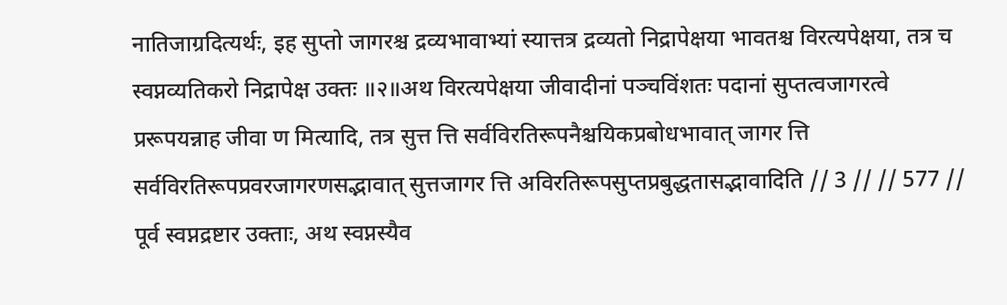नातिजाग्रदित्यर्थः, इह सुप्तो जागरश्च द्रव्यभावाभ्यां स्यात्तत्र द्रव्यतो निद्रापेक्षया भावतश्च विरत्यपेक्षया, तत्र च स्वप्नव्यतिकरो निद्रापेक्ष उक्तः ॥२॥अथ विरत्यपेक्षया जीवादीनां पञ्चविंशतः पदानां सुप्तत्वजागरत्वे प्ररूपयन्नाह जीवा ण मित्यादि, तत्र सुत्त त्ति सर्वविरतिरूपनैश्चयिकप्रबोधभावात् जागर त्ति सर्वविरतिरूपप्रवरजागरणसद्भावात् सुत्तजागर त्ति अविरतिरूपसुप्तप्रबुद्धतासद्भावादिति // 3 // // 577 // पूर्व स्वप्नद्रष्टार उक्ताः, अथ स्वप्नस्यैव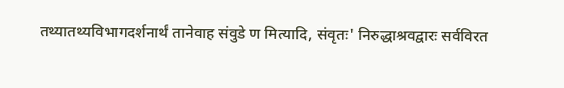तथ्यातथ्यविभागदर्शनार्थं तानेवाह संवुडे ण मित्यादि, संवृतः' निरुद्धाश्रवद्वारः सर्वविरत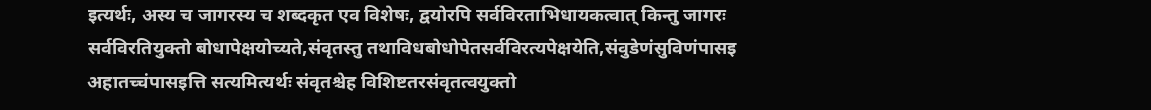इत्यर्थः, अस्य च जागरस्य च शब्दकृत एव विशेषः, द्वयोरपि सर्वविरताभिधायकत्वात् किन्तु जागरः सर्वविरतियुक्तो बोधापेक्षयोच्यते,संवृतस्तु तथाविधबोधोपेतसर्वविरत्यपेक्षयेति,संवुडेणंसुविणंपासइ अहातच्चंपासइत्ति सत्यमित्यर्थः संवृतश्चेह विशिष्टतरसंवृतत्वयुक्तो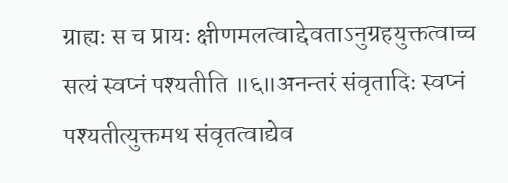ग्राह्यः स च प्रायः क्षीणमलत्वाद्देवताऽनुग्रहयुक्तत्वाच्च सत्यं स्वप्नं पश्यतीति ॥६॥अनन्तरं संवृतादिः स्वप्नं पश्यतीत्युक्तमथ संवृतत्वाद्येव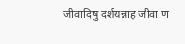जीवादिषु दर्शयन्नाह जीवा ण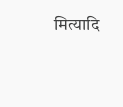मित्यादि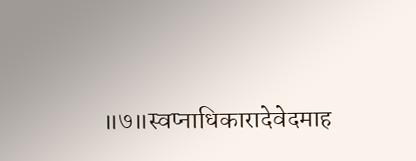॥७॥स्वप्नाधिकारादेवेदमाह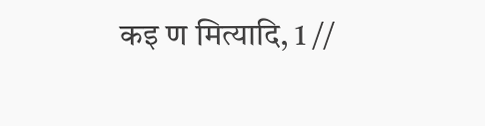कइ ण मित्यादि, 1 //